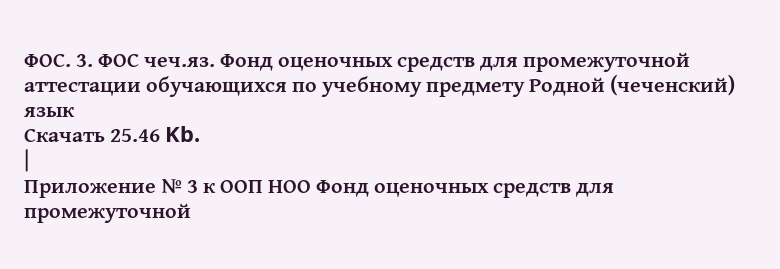ФОС. 3. ФОС чеч.яз. Фонд оценочных средств для промежуточной аттестации обучающихся по учебному предмету Родной (чеченский) язык
Скачать 25.46 Kb.
|
Приложение № 3 к ООП НОО Фонд оценочных средств для промежуточной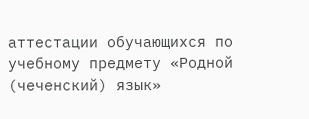аттестации обучающихся по учебному предмету «Родной (чеченский) язык»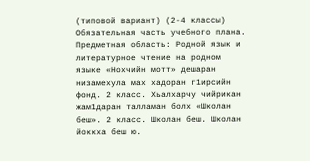(типовой вариант) (2-4 классы) Обязательная часть учебного плана. Предметная область: Родной язык и литературное чтение на родном языке «Нохчийн мотт» дешаран низамехула мах хадоран г1ирсийн фонд. 2 класс. Хьалхарчу чийрикан жам1даран талламан болх «Школан беш». 2 класс. Школан беш. Школан йоккха беш ю.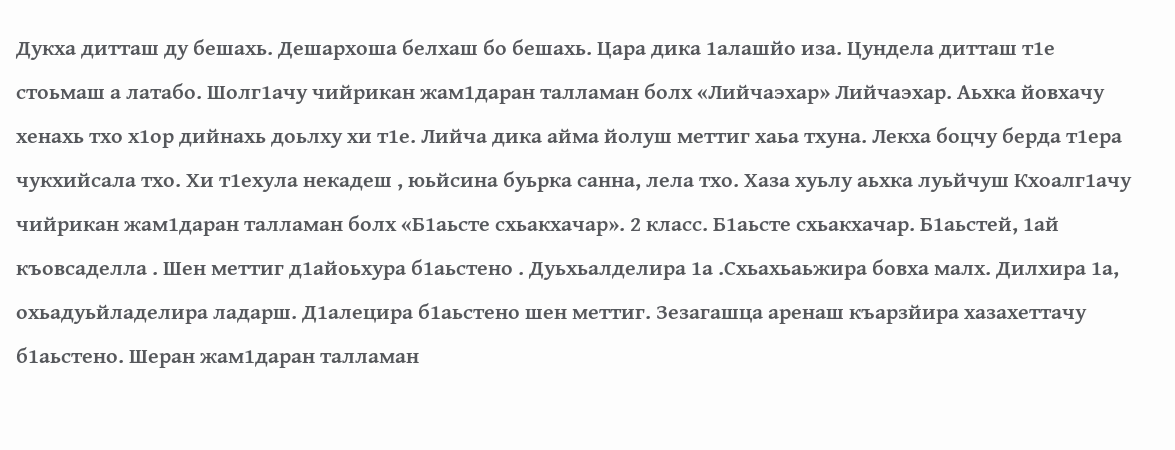Дукха дитташ ду бешахь. Дешархоша белхаш бо бешахь. Цара дика 1алашйо иза. Цундела дитташ т1е стоьмаш а латабо. Шолг1ачу чийрикан жам1даран талламан болх «Лийчаэхар» Лийчаэхар. Аьхка йовхачу хенахь тхо х1ор дийнахь доьлху хи т1е. Лийча дика айма йолуш меттиг хаьа тхуна. Лекха боцчу берда т1ера чукхийсала тхо. Хи т1ехула некадеш , юьйсина буьрка санна, лела тхо. Хаза хуьлу аьхка луьйчуш Кхоалг1ачу чийрикан жам1даран талламан болх «Б1аьсте схьакхачар». 2 класс. Б1аьсте схьакхачар. Б1аьстей, 1ай къовсаделла . Шен меттиг д1айоьхура б1аьстено . Дуьхьалделира 1а .Схьахьаьжира бовха малх. Дилхира 1а, охьадуьйладелира ладарш. Д1алецира б1аьстено шен меттиг. Зезагашца аренаш къарзйира хазахеттачу б1аьстено. Шеран жам1даран талламан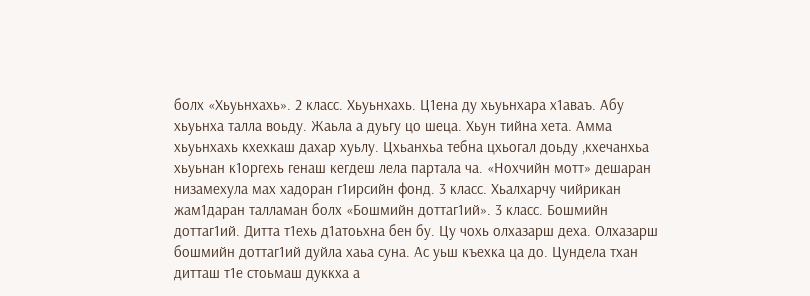болх «Хьуьнхахь». 2 класс. Хьуьнхахь. Ц1ена ду хьуьнхара х1аваъ. Абу хьуьнха талла воьду. Жаьла а дуьгу цо шеца. Хьун тийна хета. Амма хьуьнхахь кхехкаш дахар хуьлу. Цхьанхьа тебна цхьогал доьду ,кхечанхьа хьуьнан к1оргехь генаш кегдеш лела партала ча. «Нохчийн мотт» дешаран низамехула мах хадоран г1ирсийн фонд. 3 класс. Хьалхарчу чийрикан жам1даран талламан болх «Бошмийн доттаг1ий». 3 класс. Бошмийн доттаг1ий. Дитта т1ехь д1атоьхна бен бу. Цу чохь олхазарш деха. Олхазарш бошмийн доттаг1ий дуйла хаьа суна. Ас уьш къехка ца до. Цундела тхан дитташ т1е стоьмаш дуккха а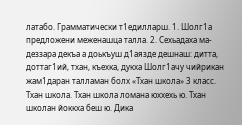латабо. Грамматически т1едилларш. 1. Шолг1а предложени меженашца талла. 2. Сехьадаха ма-деззара декъа а доькъуш д1аязде дешнаш: дитта, доттаг1ий, тхан, къехка, дукха Шолг1ачу чийрикан жам1даран талламан болх «Тхан школа» 3 класс. Тхан школа. Тхан школа ломана юххехь ю. Тхан школан йоккха беш ю. Дика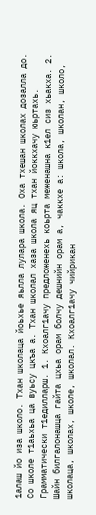1алаш йо иза школо. Тхан школаца йоьхье яьлла лулара школа. Оха тхешан школах дозалла до. Со школе т1аьхьа ца вуьсу цкъа а. Тхан школал хаза школа яц тхан йоккхачу юьртахь. Грамматически т1едилларш. 1. Кхоалг1ачу предложенехь коьрта меженашна к1ел сиз хьакха. 2. Шайн билгалонашца гайта цхьа орам болчу дешнийн орам а, чаккхе а: школа, школан, школо, школаца, школах, школе, школал. Кхоалг1ачу чийрикан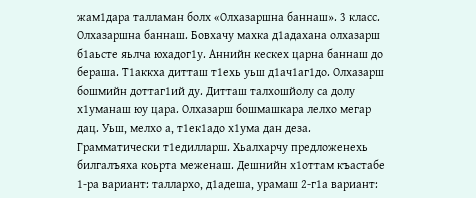жам1дара талламан болх «Олхазаршна баннаш». 3 класс. Олхазаршна баннаш. Бовхачу махка д1адахана олхазарш б1аьсте яьлча юхадог1у. Аннийн кескех царна баннаш до бераша. Т1аккха дитташ т1ехь уьш д1ач1аг1до. Олхазарш бошмийн доттаг1ий ду. Дитташ талхошйолу са долу х1уманаш юу цара. Олхазарш бошмашкара лелхо мегар дац. Уьш, мелхо а, т1ек1адо х1ума дан деза. Грамматически т1едилларш. Хьалхарчу предложенехь билгалъяха коьрта меженаш. Дешнийн х1оттам къастабе 1-ра вариант: таллархо, д1адеша, урамаш 2-г1а вариант: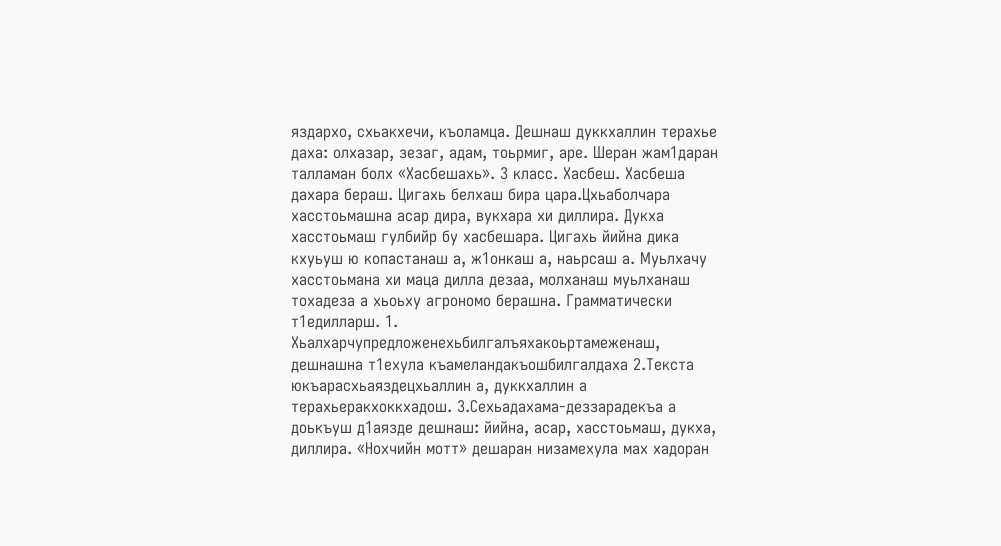яздархо, схьакхечи, къоламца. Дешнаш дуккхаллин терахье даха: олхазар, зезаг, адам, тоьрмиг, аре. Шеран жам1даран талламан болх «Хасбешахь». 3 класс. Хасбеш. Хасбеша дахара бераш. Цигахь белхаш бира цара.Цхьаболчара хасстоьмашна асар дира, вукхара хи диллира. Дукха хасстоьмаш гулбийр бу хасбешара. Цигахь йийна дика кхуьуш ю копастанаш а, ж1онкаш а, наьрсаш а. Муьлхачу хасстоьмана хи маца дилла дезаа, молханаш муьлханаш тохадеза а хьоьху агрономо берашна. Грамматически т1едилларш. 1. Хьалхарчупредложенехьбилгалъяхакоьртамеженаш, дешнашна т1ехула къамеландакъошбилгалдаха 2.Текста юкъарасхьаяздецхьаллин а, дуккхаллин а терахьеракхоккхадош. 3.Сехьадахама-деззарадекъа а доькъуш д1аязде дешнаш: йийна, асар, хасстоьмаш, дукха, диллира. «Нохчийн мотт» дешаран низамехула мах хадоран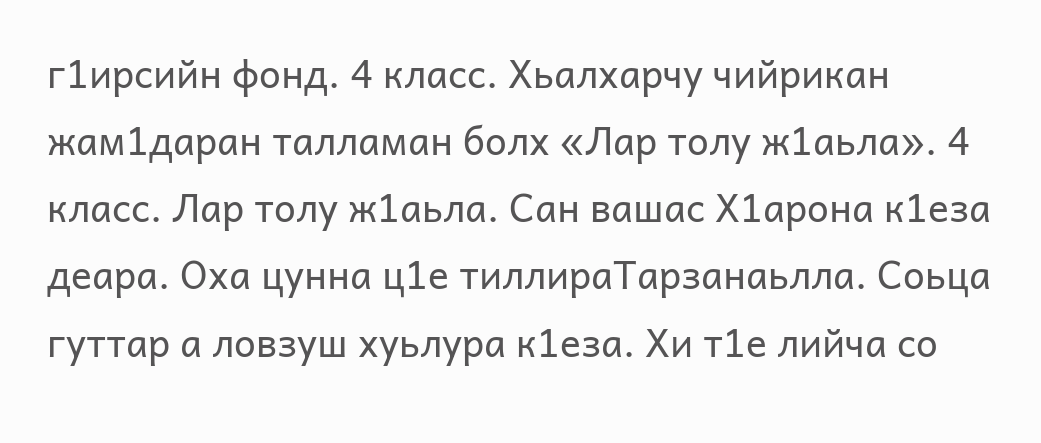г1ирсийн фонд. 4 класс. Хьалхарчу чийрикан жам1даран талламан болх «Лар толу ж1аьла». 4 класс. Лар толу ж1аьла. Сан вашас Х1арона к1еза деара. Оха цунна ц1е тиллираТарзанаьлла. Соьца гуттар а ловзуш хуьлура к1еза. Хи т1е лийча со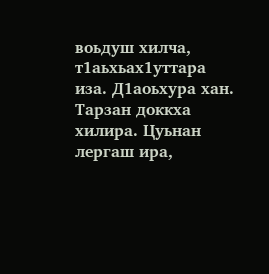воьдуш хилча, т1аьхьах1уттара иза. Д1аоьхура хан. Тарзан доккха хилира. Цуьнан лергаш ира,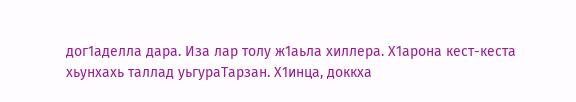дог1аделла дара. Иза лар толу ж1аьла хиллера. Х1арона кест-кеста хьунхахь таллад уьгураТарзан. Х1инца, доккха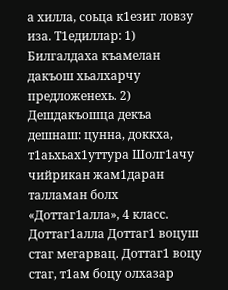а хилла, соьца к1езиг ловзу иза. Т1едиллар: 1) Билгалдаха къамелан дакъош хьалхарчу предложенехь. 2) Дешдакъошца декъа дешнаш: цунна, доккха, т1аьхьах1уттура Шолг1ачу чийрикан жам1даран талламан болх «Доттаг1алла», 4 класс. Доттаг1алла Доттаг1 воцуш стаг мегарвац. Доттаг1 воцу стаг, т1ам боцу олхазар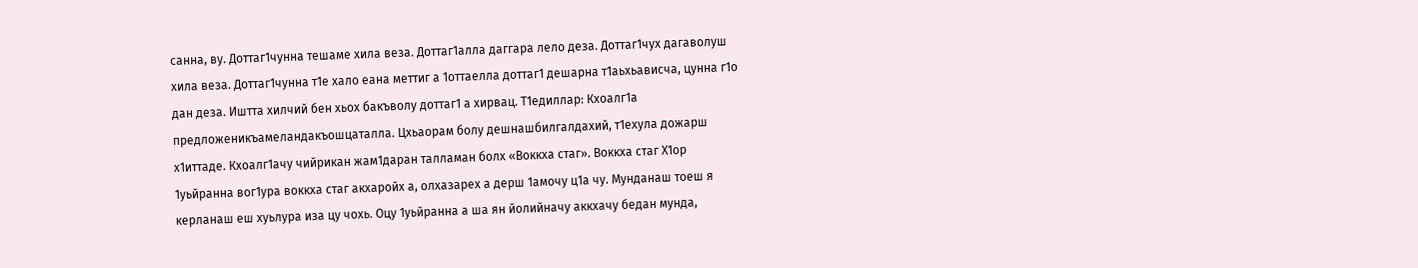санна, ву. Доттаг1чунна тешаме хила веза. Доттаг1алла даггара лело деза. Доттаг1чух дагаволуш хила веза. Доттаг1чунна т1е хало еана меттиг а 1оттаелла доттаг1 дешарна т1аьхьависча, цунна г1о дан деза. Иштта хилчий бен хьох бакъволу доттаг1 а хирвац. Т1едиллар: Кхоалг1а предложеникъамеландакъошцаталла. Цхьаорам болу дешнашбилгалдахий, т1ехула дожарш х1иттаде. Кхоалг1ачу чийрикан жам1даран талламан болх «Воккха стаг». Воккха стаг Х1ор 1уьйранна вог1ура воккха стаг акхаройх а, олхазарех а дерш 1амочу ц1а чу. Мунданаш тоеш я керланаш еш хуьлура иза цу чохь. Оцу 1уьйранна а ша ян йолийначу аккхачу бедан мунда,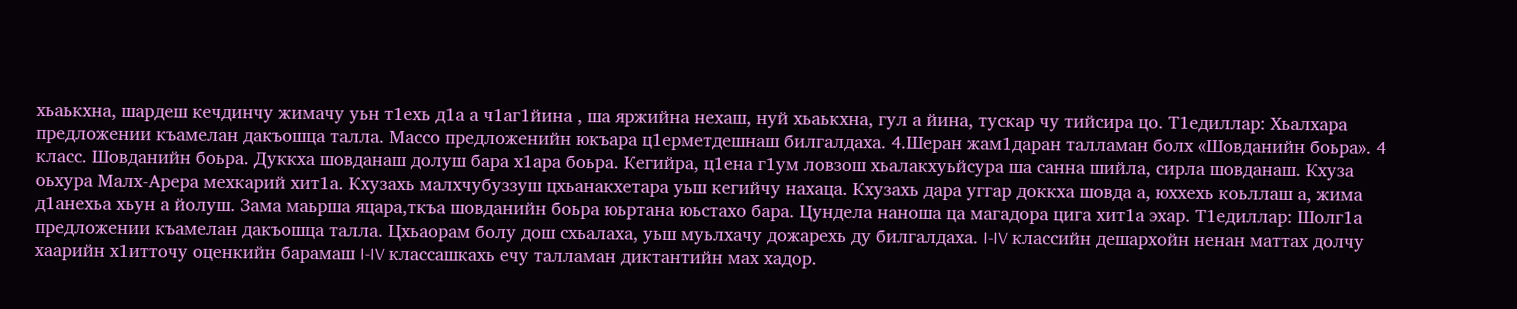хьаькхна, шардеш кечдинчу жимачу уьн т1ехь д1а а ч1аг1йина , ша яржийна нехаш, нуй хьаькхна, гул а йина, тускар чу тийсира цо. Т1едиллар: Хьалхара предложении къамелан дакъошца талла. Массо предложенийн юкъара ц1ерметдешнаш билгалдаха. 4.Шеран жам1даран талламан болх «Шовданийн боьра». 4 класс. Шовданийн боьра. Дуккха шовданаш долуш бара х1ара боьра. Кегийра, ц1ена г1ум ловзош хьалакхуьйсура ша санна шийла, сирла шовданаш. Кхуза оьхура Малх-Арера мехкарий хит1а. Кхузахь малхчубуззуш цхьанакхетара уьш кегийчу нахаца. Кхузахь дара уггар доккха шовда а, юххехь коьллаш а, жима д1анехьа хьун а йолуш. Зама маьрша яцара,ткъа шовданийн боьра юьртана юьстахо бара. Цундела наноша ца магадора цига хит1а эхар. Т1едиллар: Шолг1а предложении къамелан дакъошца талла. Цхьаорам болу дош схьалаха, уьш муьлхачу дожарехь ду билгалдаха. I-IV классийн дешархойн ненан маттах долчу хаарийн х1итточу оценкийн барамаш I-IV классашкахь ечу талламан диктантийн мах хадор.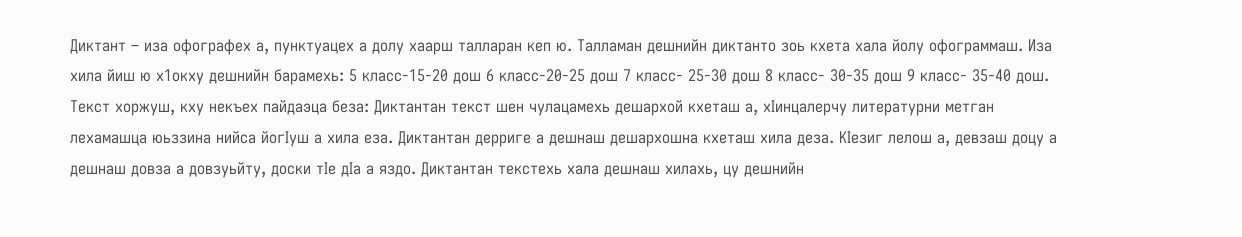Диктант – иза офографех а, пунктуацех а долу хаарш талларан кеп ю. Талламан дешнийн диктанто зоь кхета хала йолу офограммаш. Иза хила йиш ю х1окху дешнийн барамехь: 5 класс-15-20 дош 6 класс-20-25 дош 7 класс- 25-30 дош 8 класс- 30-35 дош 9 класс- 35-40 дош. Текст хоржуш, кху некъех пайдаэца беза: Диктантан текст шен чулацамехь дешархой кхеташ а, хӀинцалерчу литературни метган лехамашца юьззина нийса йогӀуш а хила еза. Диктантан дерриге а дешнаш дешархошна кхеташ хила деза. КӀезиг лелош а, девзаш доцу а дешнаш довза а довзуьйту, доски тӀе дӀа а яздо. Диктантан текстехь хала дешнаш хилахь, цу дешнийн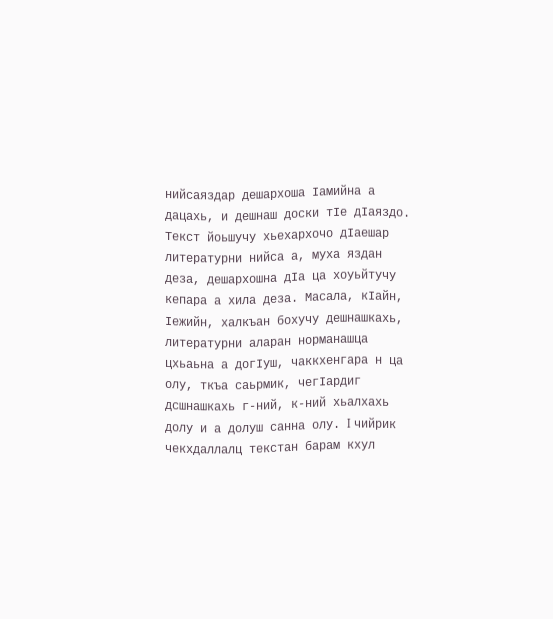нийсаяздар дешархоша Ӏамийна а дацахь, и дешнаш доски тӀе дӀаяздо. Текст йоьшучу хьехархочо дӀаешар литературни нийса а, муха яздан деза, дешархошна дӀа ца хоуьйтучу кепара а хила деза. Масала, кӀайн, Ӏежийн, халкъан бохучу дешнашкахь, литературни аларан норманашца цхьаьна а догӀуш, чаккхенгара н ца олу, ткъа саьрмик, чегӀардиг дсшнашкахь г-ний, к-ний хьалхахь долу и а долуш санна олу. I чийрик чекхдаллалц текстан барам кхул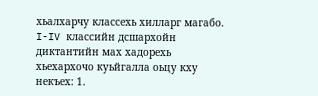хьалхарчу классехь хилларг магабо. I-IV классийн дсшархойн диктантийн мах хадорехь хьехархочо куьйгалла оьцу кху некъех: 1.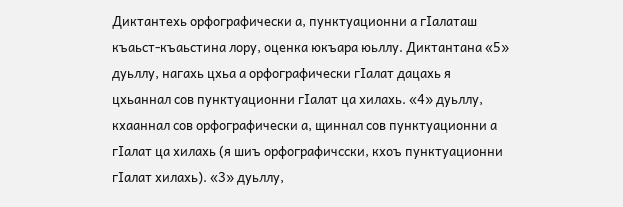Диктантехь орфографически а, пунктуационни а гӀалаташ къаьст-къаьстина лору, оценка юкъара юьллу. Диктантана «5» дуьллу, нагахь цхьа а орфографически гӀалат дацахь я цхьаннал сов пунктуационни гӀалат ца хилахь. «4» дуьллу, кхааннал сов орфографически а, щиннал сов пунктуационни а гӀалат ца хилахь (я шиъ орфографичсски, кхоъ пунктуационни гӀалат хилахь). «3» дуьллу,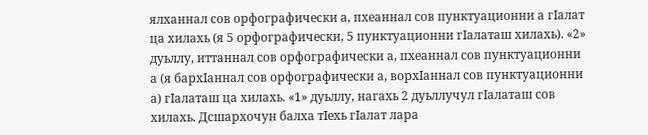ялханнал сов орфографически а, пхеаннал сов пунктуационни а гӀалат ца хилахь (я 5 орфографически, 5 пунктуационни гӀалаташ хилахь). «2» дуьллу, иттаннал сов орфографически а, пхеаннал сов пунктуационни а (я бархӀаннал сов орфографически а, ворхӀаннал сов пунктуационни а) гӀалаташ ца хилахь. «1» дуьллу, нагахь 2 дуьллучул гӀалаташ сов хилахь. Дсшархочун балха тӀехь гӀалат лара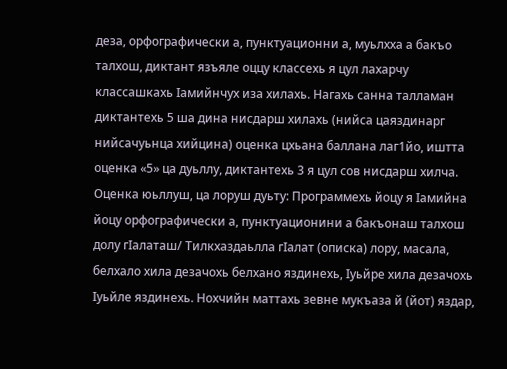деза, орфографически а, пунктуационни а, муьлхха а бакъо талхош, диктант язъяле оццу классехь я цул лахарчу классашкахь Ӏамийнчух иза хилахь. Нагахь санна талламан диктантехь 5 ша дина нисдарш хилахь (нийса цаяздинарг нийсачуьнца хийцина) оценка цхьана баллана лаг1йо, иштта оценка «5» ца дуьллу, диктантехь 3 я цул сов нисдарш хилча. Оценка юьллуш, ца лоруш дуьту: Программехь йоцу я Ӏамийна йоцу орфографически а, пунктуационини а бакъонаш талхош долу гӀалаташ/ Тилкхаздаьлла гӀалат (описка) лору, масала, белхало хила дезачохь белхано яздинехь, Ӏуьйре хила дезачохь Ӏуьйле яздинехь. Нохчийн маттахь зевне мукъаза й (йот) яздар,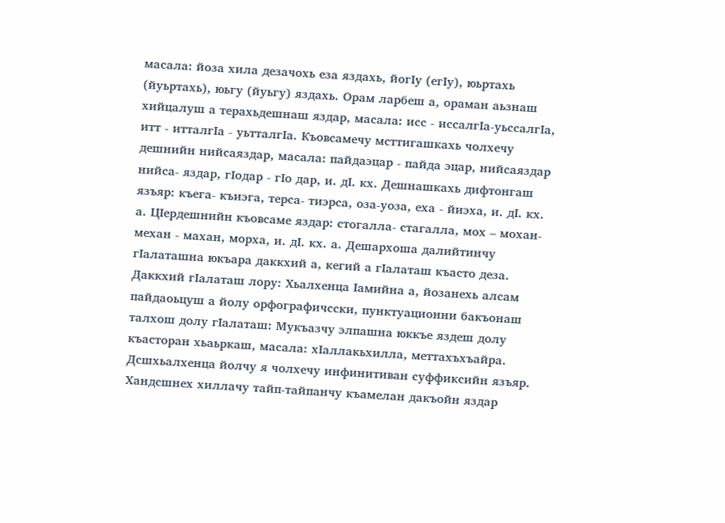масала: йоза хила дезачохь еза яздахь, йогӀу (егӀу), юьртахь (йуьртахь), юьгу (йуьгу) яздахь. Орам ларбеш а, ораман аьзнаш хийцалуш а терахьдешнаш яздар, масала: исс - иссалгӀа-уьссалгӀа, итт - итталгӀа - уьтталгӀа. Къовсамечу мсттигашкахь чолхечу дешнийн нийсаяздар, масала: пайдаэцар - пайда эцар, нийсаяздар нийса- яздар, гӀодар - гӀо дар, и. дӀ. кх. Дешнашкахь дифтонгаш язъяр: къега- къиэга, терса- тиэрса, оза-уоза, еха - йиэха, и. дӀ. кх. а. ЦӀердешнийн къовсаме яздар: стогалла- стагалла, мох – мохан-механ - махан, морха, и. дӀ. кх. а. Дешархоша далийтинчу гӀалаташна юкъара даккхий а, кегий а гӀалаташ къасто деза. Даккхий гӀалаташ лору: Хьалхенца Ӏамийна а, йозанехь алсам пайдаоьцуш а йолу орфографичсски, пунктуационни бакъонаш талхош долу гӀалаташ: Мукъазчу элпашна юккъе яздеш долу къасторан хьаьркаш, масала: хӀаллакьхилла, меттахъхъайра. Дсшхьалхенца йолчу я чолхечу инфинитиван суффиксийн язъяр. Хандсшнех хиллачу тайп-тайпанчу къамелан дакъойн яздар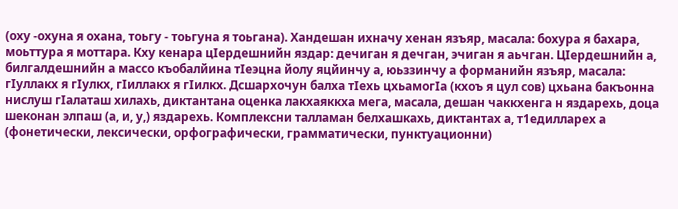(оху -охуна я охана, тоьгу - тоьгуна я тоьгана). Хандешан ихначу хенан язъяр, масала: бохура я бахара, моьттура я моттара. Кху кенара цӀердешнийн яздар: дечиган я дечган, эчиган я аьчган. ЦӀердешнийн а, билгалдешнийн а массо къобалйина тӀеэцна йолу яцйинчу а, юьззинчу а форманийн язъяр, масала: гӀуллакх я гӀулкх, гӀиллакх я гӀилкх. Дсшархочун балха тӀехь цхьамогӀа (кхоъ я цул сов) цхьана бакъонна нислуш гӀалаташ хилахь, диктантана оценка лакхаяккха мега, масала, дешан чаккхенга н яздарехь, доца шеконан элпаш (а, и, у,) яздарехь. Комплексни талламан белхашкахь, диктантах а, т1едилларех а (фонетически, лексически, орфографически, грамматически, пунктуационни)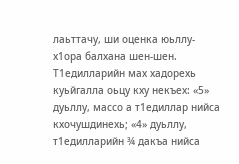лаьттачу, ши оценка юьллу-х1ора балхана шен-шен. Т1едилларийн мах хадорехь куьйгалла оьцу кху некъех: «5» дуьллу, массо а т1едиллар нийса кхочушдинехь; «4» дуьллу, т1едилларийн ¾ дакъа нийса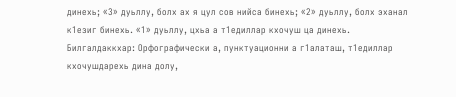динехь; «3» дуьллу, болх ах я цул сов нийса бинехь; «2» дуьллу, болх эханал к1езиг бинехь. «1» дуьллу, цхьа а т1едиллар кхочуш ца динехь. Билгалдаккхар: Орфографически а, пунктуационни а г1алаташ, т1едиллар кхочушдарехь дина долу,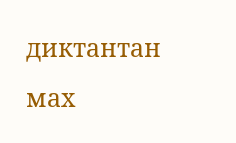диктантан мах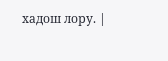хадош лору. |